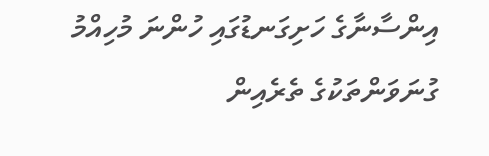އިންސާނާގެ ހަށިގަނޑުގައި ހުންނަ މުހިއްމު ގުނަވަންތަކުގެ ތެރެއިން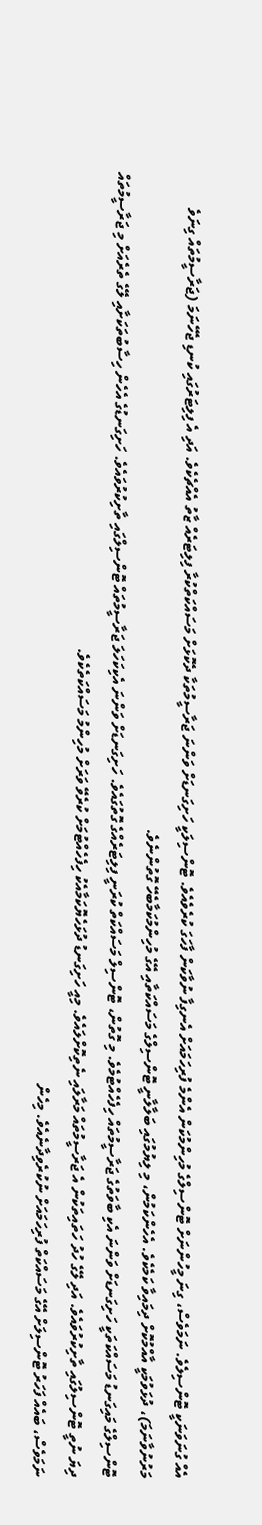އެއް ގުނަވަނަކީ ޓޮންސިލެވެ. ނަމަވެސް، ގިނަ މީހުންނަށް ޓޮންސިލްގެ މުހިންމުކަން އެންމެ ފުރިހަމައަށް އެނގިފާ ނުވާކަން ފާހަގަ ކުރެވެއެވެ. ޓޮންސިލަކީ ހަށިގަނޑަށް ވަންނަ ޖަރާސީމުތަކާ ދެކޮޅަށް މަސައްކަތްކުރާ ފިލިޓަރެއް ޒާތު އެއްޗެކެވެ. އަދި އެ ފިލިޓަރުގައި ކުނޑި ޖެހޭނަމަ (ޖަރާސީމުތައް ގިނަވެ މަރުނުވާނަމަ)، ދުޅަވުމަކީ އާއްމުކޮށް ދިމައިވާ ކަމެކެވެ. އެހެންކަމުން، މި ލިޔުމުގައި ބަލާލާނީ ޓޮންސިލްގެ މަސައްކަތާއި އޭގެ މުހިންމުކަމާބެހޭ ގޮތުންނެވެ.
ޓޮންސިލްގެ މައިގަނޑު މަސައްކަތަކީ ހަށިގަނޑަށް ވަންނަ އެކި ބާވަތުގެ ޖަރާސީމުތައް ހިފެހެއްޓުމެވެ. މި ގޮތުން، ޓޮންސިލް މަސައްކަތް ކުރަނީ ފިލިޓަރެއްގެ ގޮތުގައެވެ. ހަށިގަނޑަށް ވަންނަ އެކިކަހަލަ ޖަރާސީމުތައް ޓޮންސިލްގައި ތާށިކުރުވައެވެ. ހަށިގަނޑުގެ އެހެން ހިސާބުތަކަށާއި ލޭގެ ތެރެއަށް މި ޖަރާސީމުތައް ދިޔަ ނުތީ ޓޮންސިލުގައި ތާށިކުރުވައެވެ. އަދި ލޭގެ ހުދު ހަތައިތަކުން އެ ޖަރާސީމުތައް މަރާލައި ނެތިކޮށްލައެވެ. މިއީ ހަށިގަނޑު ދުޅަހެޔޮކަމާއެކު ހިފެހެއްޓުމަށް ކުރެވޭ ވަރަށް މުހިންމު މަސައްކަތެކެވެ.
ނަމަވެސް، ބައެއް ފަހަރު ޓޮންސިލަށް އޭގެ މަސައްކަތް ފުރިހަމައަށް ނުކުރެވިދާނެއެވެ. މިހެން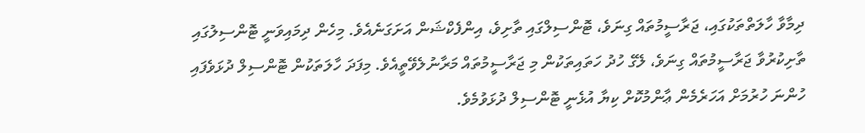ދިމާވާ ހާލަތްތަކުގައި، ޖަރާސީމުތައް ގިނަވެ، ޓޮންސިލްގައި ތާށިވެ، އިންފެކްޝަން އަށަގަނެއެވެ. މިހެން ދިމައިވަނީ ޓޮންސިލުގައި ތާށިކުރުވާ ޖަރާސީމުތައް ގިނަވެ، ލޭގެ ހުދު ހަތައިތަކުން މި ޖަރާސީމުތައް މަރާނުލެވޭތީއެވެ. މިފަދަ ހާލަތަކުން ޓޮންސިލް ދުޅަވެފައި ހުންނަ ހުރުމަށް އަހަރެމެން ޢާންމުކޮށް ކިޔާ އުޅެނީ ޓޮންސިލް ދުޅަވުމެވެ.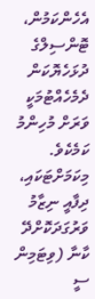އެހެންކަމުން، ޓޮންސިލްގެ ދުޅަހެޔޮކަން ދެމެހެއްޓުމަކީ ވަރަށް މުހިންމު ކަމެކެވެ. މިކަމަށްޓަކައި، ދިފާއީ ނިޒާމު ވަރުގަދަކޮށްދޭ ކާނާ (ވިޓަމިން ސީ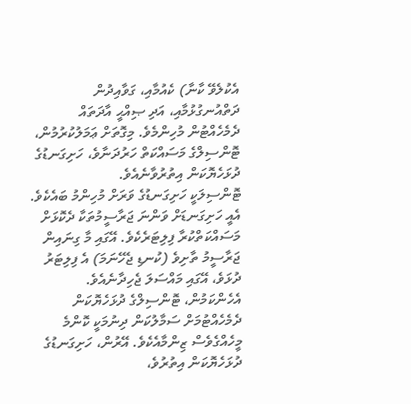އެކުލެވޭ ކާނާ) ކެއުމާއި، ގަވާއިދުން ދަތްއުނގުޅުމާއި، އަދި ޞިއްޙީ އާދަތައް ދެމެހެއްޓުން މުހިންމެވެ. މިގޮތަށް ޢަމަލުކުރުމުން، ޓޮންސިލްގެ މަސައްކަތް ހަރުދަނާވެ، ހަށިގަނޑުގެ ދުޅަހެޔޮކަން އިތުރުވާނެއެވެ.
ޓޮންސިލަކީ ހަށިގަނޑުގެ ވަރަށް މުހިންމު ބައެކެވެ. އެއީ ހަށިގަނޑަށް ވަންނަ ޖަރާސީމުތަކާ ދެކޮޅަށް މަސައްކަތްކުރާ ފިލިޓަރެކެވެ. އޭގައި މާ ގިނައިން ޖަރާސީމު ތާށިވެ (ކުނޑި ޖެހޭނަމަ) އެ ފިލިޓަރު ދުޅަވެ، އޭގައި މައްސަލަ ޖެހިދާނެއެވެ. އެހެންކަމުން، ޓޮންސިލްގެ ދުޅަހެޔޮކަން ދެމެހެއްޓުމަށް ސަމާލުކަން ދިނުމަކީ ކޮންމެ މީހެއްގެވެސް ޒިންމާއެކެވެ. އޭރުން، ހަށިގަނޑުގެ ދުޅަހެޔޮކަން އިތުރުވެ،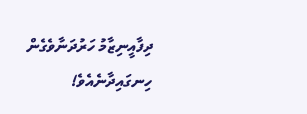ދިފާއީނިޒާމު ހަރުދަނާވެގެން ހިނގައިދާނެއެވެ!